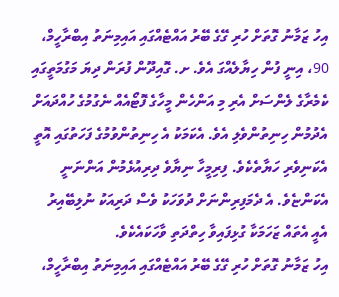އިހު ޒަމާނު ގޮތަށް ހުރި ގޭގެ ބޭރު އައްޓެއްގައި އައިމިނަތު އިބްރާހީމް، 90، އިނީ ފުން ހިޔާލެއްގަ އެވެ. ށ. ގޮއިދޫން ފުރަން ދިޔަ މަގުމަތީގައި ކެމެރާގެ ލެންސަށް އެރި މި އަންހެން މީހާގެ ފޮޓޯއެއް ނެގުމުގެ ހުއްދައަށް އެދުމުން ހިނިތުންވެލި އެވެ. އެކަމަކު އެ ހިނިތުންވުމުގެ ފަހަތުގައި އޮތީ އެކަނިވެރި ހަޔާތެކެވެ. ފިރިމީހާ ނިޔާވެ ދިރިއުޅެމުން އަންނަނީ އެކަންޏެވެ. އެ ދެމަފިރިންނަށް ދުވަހަކު ވެސް ދަރިއަކު ނުލިބޭއިރު އެއީ އެތައް ޒަހަމަކާ ގުޅިފައިވާ ހިތްދަތި ވާހަކައެކެވެ.
އިހު ޒަމާނު ގޮތަށް ހުރި ގޭގެ ބޭރު އައްޓެއްގައި އައިމިނަތު އިބްރާހީމް،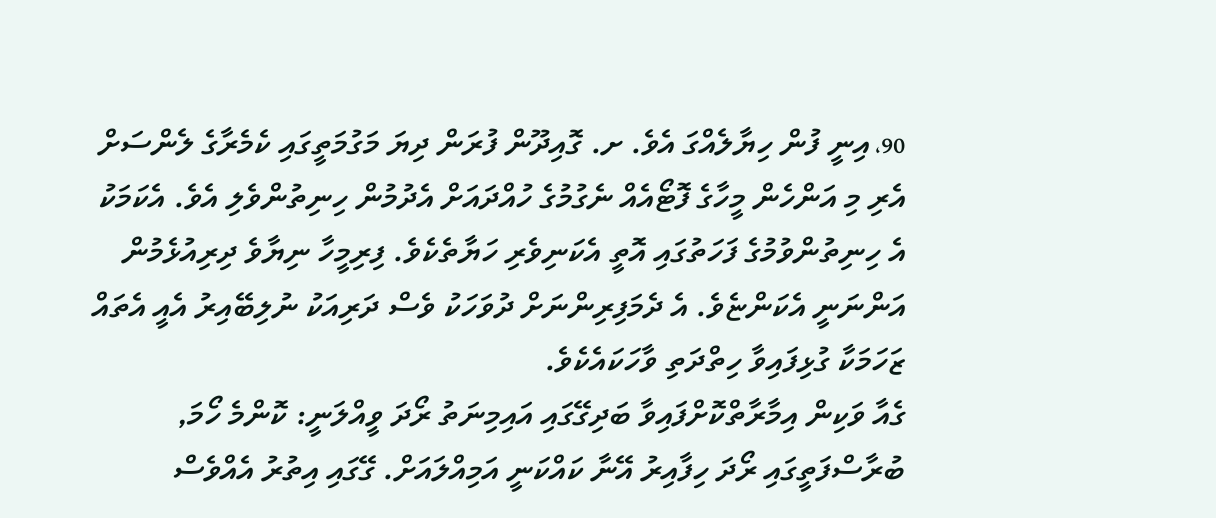90، އިނީ ފުން ހިޔާލެއްގަ އެވެ. ށ. ގޮއިދޫން ފުރަން ދިޔަ މަގުމަތީގައި ކެމެރާގެ ލެންސަށް އެރި މި އަންހެން މީހާގެ ފޮޓޯއެއް ނެގުމުގެ ހުއްދައަށް އެދުމުން ހިނިތުންވެލި އެވެ. އެކަމަކު އެ ހިނިތުންވުމުގެ ފަހަތުގައި އޮތީ އެކަނިވެރި ހަޔާތެކެވެ. ފިރިމީހާ ނިޔާވެ ދިރިއުޅެމުން އަންނަނީ އެކަންޏެވެ. އެ ދެމަފިރިންނަށް ދުވަހަކު ވެސް ދަރިއަކު ނުލިބޭއިރު އެއީ އެތައް ޒަހަމަކާ ގުޅިފައިވާ ހިތްދަތި ވާހަކައެކެވެ.
ގެއާ ވަކިން އިމާރާތްކޮށްފައިވާ ބަދިގޭގައި އައިމިނަތު ރޯދަ ވީއްލަނީ: ކޮންމެ ހޯމަ, ބުރާސްފަތީގައި ރޯދަ ހިފާއިރު އޭނާ ކައްކަނީ އަމިއްލައަށް. ގޭގައި އިތުރު އެއްވެސް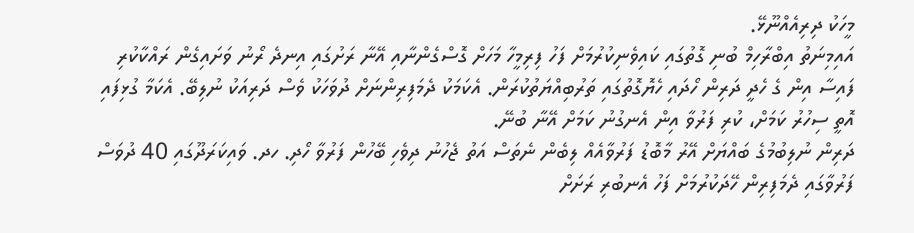މީހަކު ދިރިއެއްނޫޅޭ.
އައިމިނަތު އިބްރާހިމް ބުނި ގޮތުގައި ކައިވެނިކުރުމަށް ފަހު ފިރިމީހާ މަހަށް ގޮސްގެންނާއި އޭނާ ރަށުގައި އިނދެ ރޯނު ވަށައިގެން ރައްކާކުރި ފައިސާ އިން ގެ ހެދީ ދަރިން ހޯދައި ހެޔޮގޮތުގައި ތަރުބިއްޔަތުކުރަން. އެކަމަކު ދެމަފިރިންނަށް ދުވަހަކު ވެސް ދަރިއަކު ނުލިބޭ. އެކަމާ ގުޅިފައި އޮތީ ސިހުރު ކަމަށް، ކުރި ފަރުވާ އިން އެނގުނު ކަމަށް އޭނާ ބުނޭ.
ދަރިން ނުލިބުމުގެ ބައްޔަށް އޭރު މާބޮޑު ފަރުވާއެއް ލިބެން ނެތަސް އަތު ޖެހުނު ދިވެހި ބޭހުން ފަރުވާ ހޯދި. ހދ. ވައިކަރަދޫގައި 40 ދުވަސް ފަރުވާގައި ދެމަފިރިން ހޭދަކުރުމަށް ފަހު އެނބުރި ރަށަށް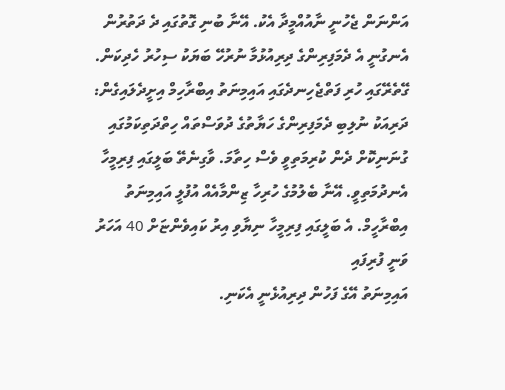އަންނަން ޖެހުނީ ނާއުއްމީދާ އެކު. އޭނާ ބުނި ގޮތުގައި ދެ ދަތުރުން އެނގުނީ އެ ދެމަފިރިންގެ ދިރިއުޅުމާ ނުރުހޭ ބަޔަކު ސިހުރު ހެދިކަން.
ގޭތެރޭގައި ހުރި ފަތްޖެހިނދެގައި އައިމިނަތު އިބްރާހިމް އިށީދެލައިގެން: ދަރިއަކު ނުލިބި ދެމަފިރިންގެ ހަޔާތުގެ ދުވަސްތައް ހިތްދަތިކަމުގައި ގުނަނިކޮށް ދެން ކުރިމަތިވީ ވެސް ހިތާމަ. ވާގިނެތޭ ބަލީގައި ފިރިމީހާ އެނދުމަތިވީ. އޭނާ ބެލުމުގެ ހުރިހާ ޒިންމާއެއް އުފުލީ އައިމިނަތު އިބްރާހީމް. އެ ބަލީގައި ފިރިމީހާ ނިޔާވި އިރު ކައިވެންޏަށް 40 އަހަރު ވަނީ ފުރިފައި
އައިމިނަތު އޭގެ ފަހުން ދިރިއުޅެނީ އެކަނި.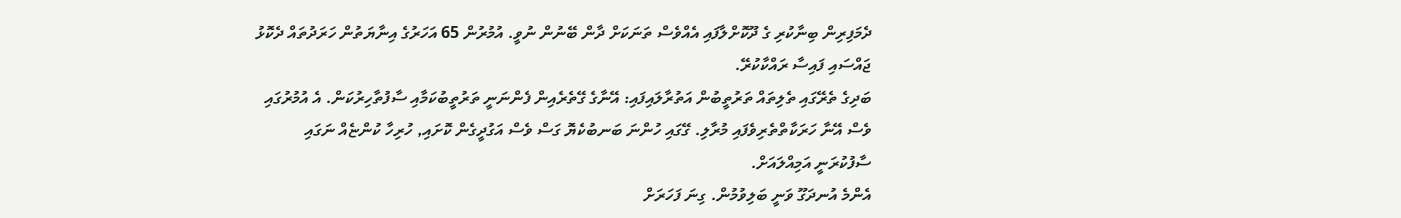ދެމަފިރިން ބިނާކުރި ގެ ދޫކޮށްލާފައި އެއްވެސް ތަނަކަށް ދާން ބޭނުން ނުވީ. އުމުރުން 65 އަހަރުގެ އިނާޔަތުން ހަރަދުތައް ދެކޮޅު ޖައްސައި ފައިސާ ރައްކާކުރޭ.
ބަދިގެ ތެރޭގައި ތެލިތައް ތަރުތީބުން އަތުރާލައިފައި: އޭނާގެ ގޭތެރެއިން ފެންނަނީ ތަރުތީބުކަމާއި ސާފުތާހިރުކަން. އެ އުމުރުގައި ވެސް އޭނާ ހަރަކާތްތެރިވެފައި މުރާލި. ގޭގައި ހުންނަ ބަނބުކެޔޮ ގަސް ވެސް އަގުދީގެން ކޮށައި, ހުރިހާ ކުންޏެއް ނަގައި ސާފުކުރަނީ އަމިއްލައަށް.
އެންމެ އުނދަގޫ ވަނީ ބަލިވުމުން. ގިނަ ފަހަރަށް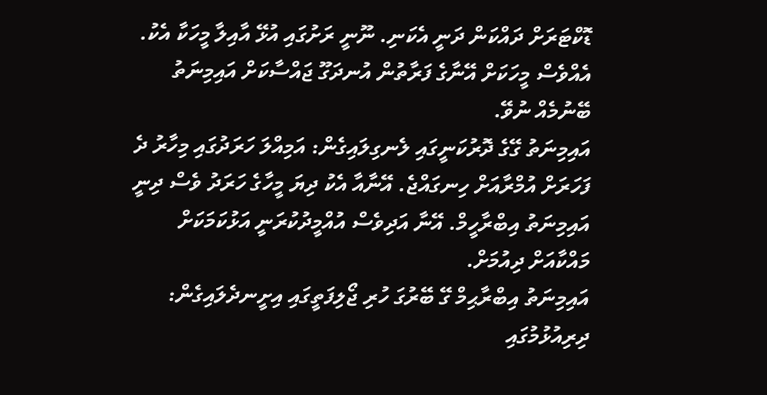ޑޮކްޓަރަށް ދައްކަން ދަނީ އެކަނި. ނޫނީ ރަށުގައި އުޅޭ އާއިލާ މީހަކާ އެކު. އެއްވެސް މީހަކަށް އޭނާގެ ފަރާތުން އުނދަގޫ ޖައްސާކަށް އައިމިނަތު ބޭނުމެއް ނުވޭ.
އައިމިނަތު ގޭގެ ދޮރުކަނީގައި ލެނގިލައިގެން: އަމިއްލަ ހަރަދުގައި މިހާރު ދެ ފަހަރަށް އުމްރާއަށް ހިނގައްޖެ. އޭނާއާ އެކު ދިޔަ މީހާގެ ހަރަދު ވެސް ދިނީ އައިމިނަތު އިބްރާހީމް. އޭނާ އަދިވެސް އުއްމީދުކުރަނީ އަޅުކަމަކަށް މައްކާއަށް ދިއުމަށް.
އައިމިނަތު އިބްރާޙިމް ގޭ ބޭރުގަ ހުރި ޖޯލިފަތީގައި އިށީނދެލައިގެން: ދިރިއުޅުމުގައި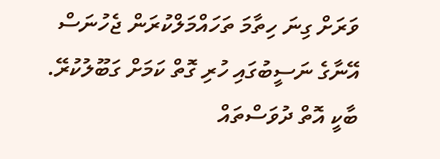ވަރަށް ގިނަ ހިތާމަ ތަހައްމަލްކުރަން ޖެހުނަސް އޭނާގެ ނަސީބުގައި ހުރި ގޮތް ކަމަށް ގަބޫލުކުރޭ. ބާކީ އޮތް ދުވަސްތައް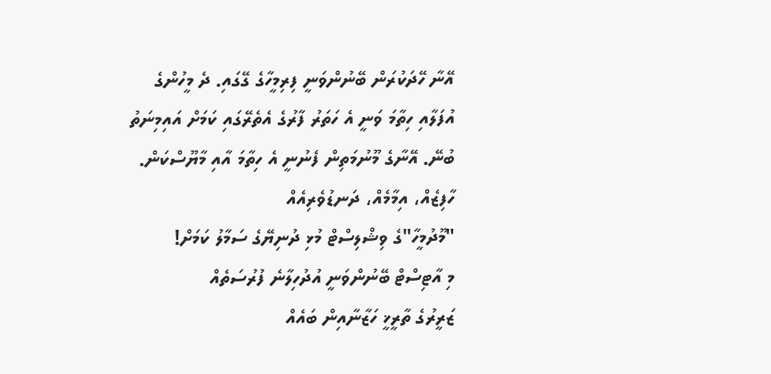އޭނާ ހޭދަކުރަން ބޭނުންވަނީ ފިރިމީހާގެ ގޭގައި. ދެ މީހުންގެ އުފަލާއި ހިތާމަ ވަނީ އެ ހަތަރު ފާރުގެ އެތެރޭގައި ކަމަށް އައިމިނަތު ބުނޭ. އޭނާގެ މޫނުމަތިން ފެނުނީ އެ ހިތާމަ އާއި މާޔޫސްކަން.
ހާފިޒެއް، އިމާމެއް، ދަނޑުވެރިއެއް
"މޫދުމީހާ"ގެ ވިޝްލިސްޓް މުޅި ދުނިޔޭގެ ސަމާލު ކަމަށް!
މި އާޓިސްޓް ބޭނުންވަނީ އުދުހިލާނެ ފުރުސަތެއް
ޒަރީރުގެ ތާރީޚީ ހަޒާނާއިން ބައެއް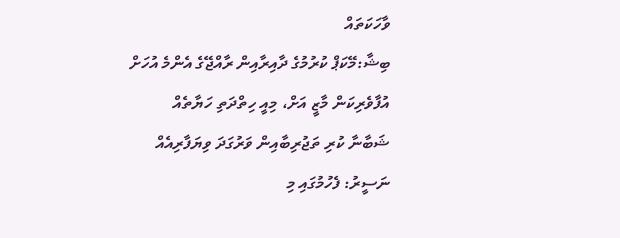ވާހަކަތައް
ބިޝާ:މޭކަޕް ކުރުމުގެ ދާއިރާއިން ރާއްޖޭގެ އެންމެ އުހަށް
އުފާވެރިކަން މާޒީ އަށް، މިއީ ހިތްދަތި ހަޔާތެއް
ޝަބާނާ ކުރި ތަޖުރިބާއިން ވަރުގަދަ ވިޔަފާރިއެއް
ނަސީރު: ފެހުމުގައި މި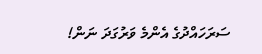ސަރަހައްދުގެ އެންމެ ވަރުގަދަ ނަން!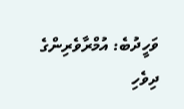ވަހީދުބެ: އުމްރާވެރިންގެ ދިވެހި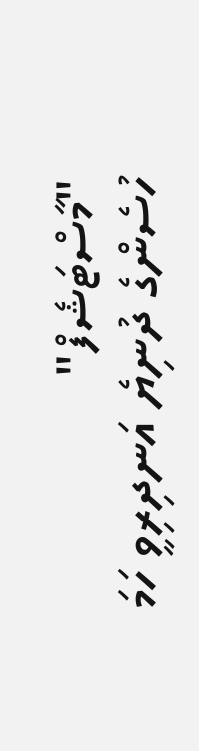"މާސްޓަޝެފް"
ހުސެންގެ ދުނިޔެ އަނދިރިވީ ހަމަ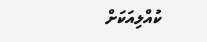ކުއްލިއަކަށް